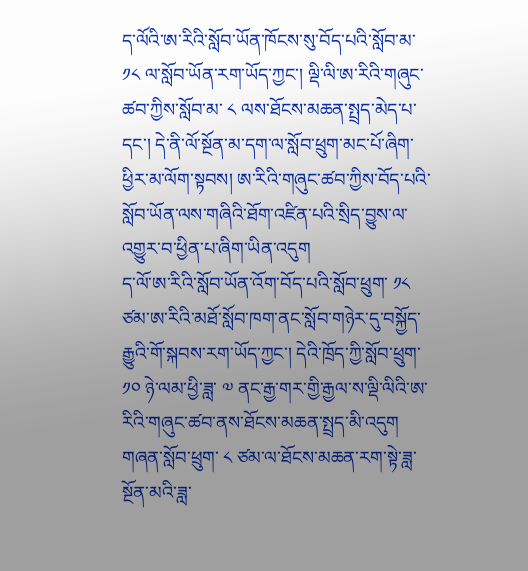ད་ལོའི་ཨ་རིའི་སློབ་ཡོན་ཁོངས་སུ་བོད་པའི་སློབ་མ་ ༡༨ ལ་སློབ་ཡོན་རག་ཡོད་ཀྱང་། ལྡི་ལི་ཨ་རིའི་གཞུང་ཚབ་ཀྱིས་སློབ་མ་ ༨ ལས་ཐོངས་མཆན་སྤྲད་མེད་པ་དང་། དེ་ནི་ལོ་སྔོན་མ་དག་ལ་སློབ་ཕྲུག་མང་པོ་ཞིག་ཕྱིར་མ་ལོག་སྟབས། ཨ་རིའི་གཞུང་ཚབ་ཀྱིས་བོད་པའི་སློབ་ཡོན་ལས་གཞིའི་ཐོག་འཛིན་པའི་སྲིད་བྱུས་ལ་འགྱུར་བ་ཕྱིན་པ་ཞིག་ཡིན་འདུག
ད་ལོ་ཨ་རིའི་སློབ་ཡོན་འོག་བོད་པའི་སློབ་ཕྲུག་ ༡༨ ཙམ་ཨ་རིའི་མཐོ་སློབ་ཁག་ནང་སློབ་གཉེར་དུ་བསྐྱོད་རྒྱུའི་གོ་སྐབས་རག་ཡོད་ཀྱང་། དེའི་ཁྲོད་ཀྱི་སློབ་ཕྲུག་ ༡༠ ཉེ་ལམ་ཕྱི་ཟླ་ ༧ ནང་རྒྱ་གར་གྱི་རྒྱལ་ས་ལྡི་ལིའི་ཨ་རིའི་གཞུང་ཚབ་ནས་ཐོངས་མཆན་སྤྲད་མི་འདུག གཞན་སློབ་ཕྲུག་ ༨ ཙམ་ལ་ཐོངས་མཆན་རག་སྟེ་ཟླ་སྔོན་མའི་ཟླ་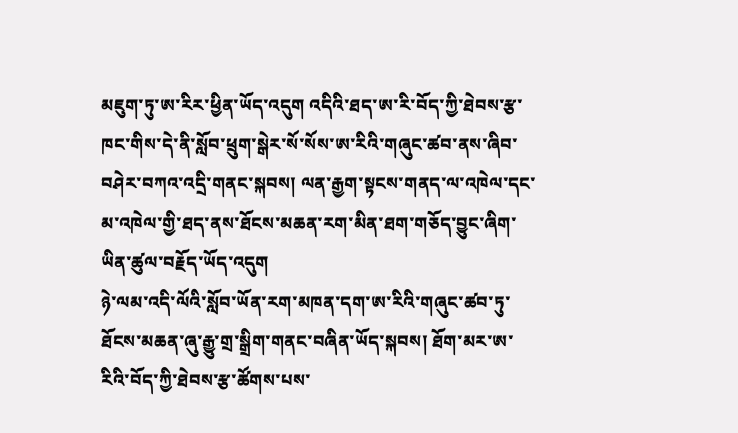མཇུག་ཏུ་ཨ་རིར་ཕྱིན་ཡོད་འདུག འདིའི་ཐད་ཨ་རི་བོད་ཀྱི་ཐེབས་རྩ་ཁང་གིས་དེ་ནི་སློབ་ཕྲུག་སྒེར་སོ་སོས་ཨ་རིའི་གཞུང་ཚབ་ནས་ཞིབ་བཤེར་བཀའ་འདྲི་གནང་སྐབས། ལན་རྒྱག་སྟངས་གནད་ལ་འཁེལ་དང་མ་འཁེལ་གྱི་ཐད་ནས་ཐོངས་མཆན་རག་མིན་ཐག་གཅོད་བྱུང་ཞིག་ཡིན་ཚུལ་བརྗོད་ཡོད་འདུག
ཉེ་ལམ་འདི་ལོའི་སློབ་ཡོན་རག་མཁན་དག་ཨ་རིའི་གཞུང་ཚབ་ཏུ་ཐོངས་མཆན་ཞུ་རྒྱུ་གྲ་སྒྲིག་གནང་བཞིན་ཡོད་སྐབས། ཐོག་མར་ཨ་རིའི་བོད་ཀྱི་ཐེབས་རྩ་ཚོགས་པས་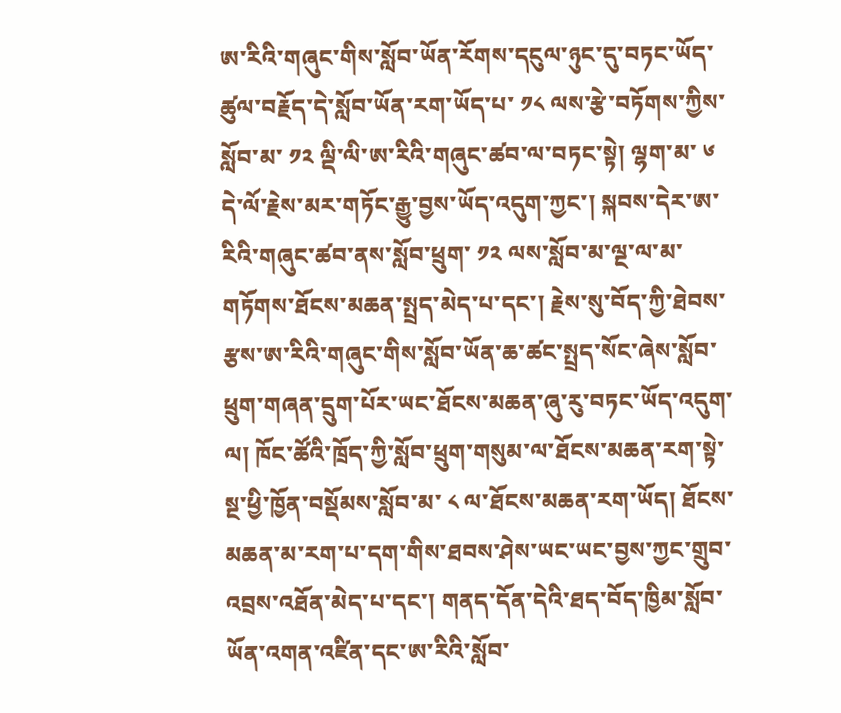ཨ་རིའི་གཞུང་གིས་སློབ་ཡོན་རོགས་དངུལ་ཉུང་དུ་བཏང་ཡོད་ཚུལ་བརྗོད་དེ་སློབ་ཡོན་རག་ཡོད་པ་ ༡༨ ལས་རྩེ་བཏོགས་ཀྱིས་སློབ་མ་ ༡༢ ལྡི་ལི་ཨ་རིའི་གཞུང་ཚབ་ལ་བཏང་སྟེ། ལྷག་མ་ ༦ དེ་ལོ་རྗེས་མར་གཏོང་རྒྱུ་བྱས་ཡོད་འདུག་ཀྱང་། སྐབས་དེར་ཨ་རིའི་གཞུང་ཚབ་ནས་སློབ་ཕྲུག་ ༡༢ ལས་སློབ་མ་ལྔ་ལ་མ་གཏོགས་ཐོངས་མཆན་སྤྲད་མེད་པ་དང་། རྗེས་སུ་བོད་ཀྱི་ཐེབས་རྩས་ཨ་རིའི་གཞུང་གིས་སློབ་ཡོན་ཆ་ཚང་སྤྲད་སོང་ཞེས་སློབ་ཕྲུག་གཞན་དྲུག་པོར་ཡང་ཐོངས་མཆན་ཞུ་རུ་བཏང་ཡོད་འདུག་ལ། ཁོང་ཚོའི་ཁྲོད་ཀྱི་སློབ་ཕྲུག་གསུམ་ལ་ཐོངས་མཆན་རག་སྟེ་སྔ་ཕྱི་ཁྱོན་བསྡོམས་སློབ་མ་ ༨ ལ་ཐོངས་མཆན་རག་ཡོད། ཐོངས་མཆན་མ་རག་པ་དག་གིས་ཐབས་ཤེས་ཡང་ཡང་བྱས་ཀྱང་གྲུབ་འབྲས་འཐོན་མེད་པ་དང་། གནད་དོན་དེའི་ཐད་བོད་ཁྱིམ་སློབ་ཡོན་འགན་འཛིན་དང་ཨ་རིའི་སློབ་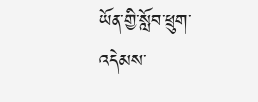ཡོན་གྱི་སློབ་ཕྲུག་འདེམས་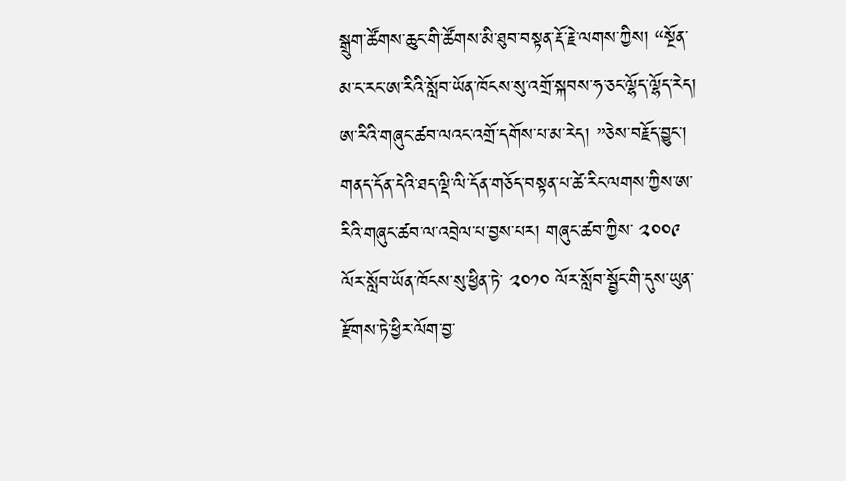སྒྲུག་ཚོགས་ཆུང་གི་ཚོགས་མི་ཐུབ་བསྟན་རྡོ་རྗེ་ལགས་ཀྱིས། “སྔོན་མ་ང་རང་ཨ་རིའི་སློབ་ཡོན་ཁོངས་སུ་འགྲོ་སྐབས་ཧ་ཅང་ལྷོད་ལྷོད་རེད། ཨ་རིའི་གཞུང་ཚབ་ལའང་འགྲོ་དགོས་པ་མ་རེད། ”ཅེས་བརྗོད་བྱུང་།
གནད་དོན་དེའི་ཐད་ལྡི་ལི་དོན་གཅོད་བསྟན་པ་ཚེ་རིང་ལགས་ཀྱིས་ཨ་རིའི་གཞུང་ཚབ་ལ་འབྲེལ་པ་བྱས་པར། གཞུང་ཚབ་ཀྱིས་ ༢༠༠༩ ལོར་སློབ་ཡོན་ཁོངས་སུ་ཕྱིན་ཏེ་ ༢༠༡༠ ལོར་སློབ་སྦྱོང་གི་དུས་ཡུན་རྫོགས་ཏེ་ཕྱིར་ལོག་བྱ་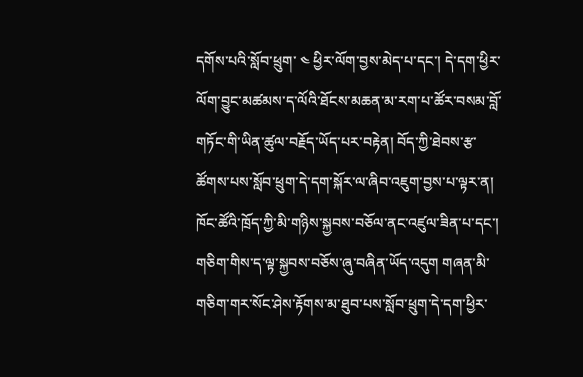དགོས་པའི་སློབ་ཕྲུག་ ༤ ཕྱིར་ལོག་བྱས་མེད་པ་དང་། དེ་དག་ཕྱིར་ལོག་བྱུང་མཚམས་ད་ལོའི་ཐོངས་མཆན་མ་རག་པ་ཚོར་བསམ་བློ་གཏོང་གི་ཡིན་ཚུལ་བརྗོད་ཡོད་པར་བརྟེན། བོད་ཀྱི་ཐེབས་རྩ་ཚོགས་པས་སློབ་ཕྲུག་དེ་དག་སྐོར་ལ་ཞིབ་འཇུག་བྱས་པ་ལྟར་ན། ཁོང་ཚོའི་ཁྲོད་ཀྱི་མི་གཉིས་སྐྱབས་བཅོལ་ནང་འཛུལ་ཟིན་པ་དང་། གཅིག་གིས་ད་ལྟ་སྐྱབས་བཅོས་ཞུ་བཞིན་ཡོད་འདུག གཞན་མི་གཅིག་གར་སོང་ཤེས་རྟོགས་མ་ཐུབ་པས་སློབ་ཕྲུག་དེ་དག་ཕྱིར་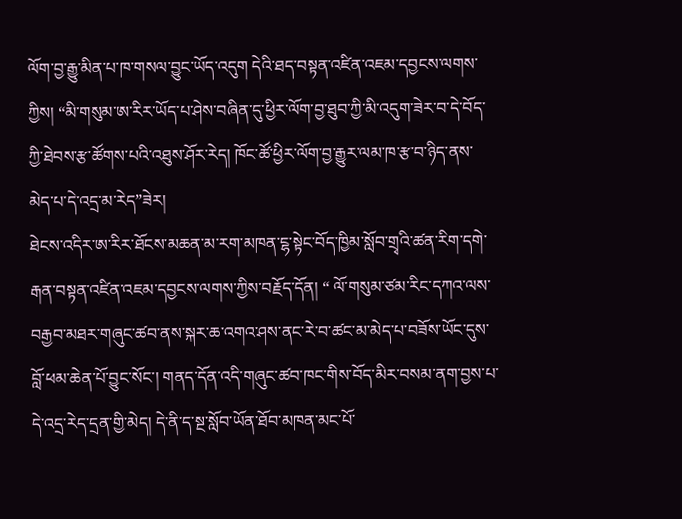ལོག་བྱ་རྒྱུ་མིན་པ་ཁ་གསལ་བྱུང་ཡོད་འདུག དེའི་ཐད་བསྟན་འཛིན་འཇམ་དབྱངས་ལགས་ཀྱིས། “མི་གསུམ་ཨ་རིར་ཡོད་པ་ཤེས་བཞིན་དུ་ཕྱིར་ལོག་བྱ་ཐུབ་ཀྱི་མི་འདུག་ཟེར་བ་དེ་བོད་ཀྱི་ཐེབས་རྩ་ཚོགས་པའི་འཐུས་ཤོར་རེད། ཁོང་ཚོ་ཕྱིར་ལོག་བྱ་རྒྱུར་ལམ་ཁ་རྩ་བ་ཉིད་ནས་མེད་པ་དེ་འདྲ་མ་རེད”ཟེར།
ཐེངས་འདིར་ཨ་རིར་ཐོངས་མཆན་མ་རག་མཁན་ངྷ་སྟེང་བོད་ཁྱིམ་སློབ་གྲྭའི་ཚན་རིག་དགེ་རྒན་བསྟན་འཛིན་འཇམ་དབྱངས་ལགས་ཀྱིས་བརྗོད་དོན། “ ལོ་གསུམ་ཙམ་རིང་དཀའ་ལས་བརྒྱབ་མཐར་གཞུང་ཚབ་ནས་སྐར་ཆ་འགའ་ཤས་ནང་རེ་བ་ཚང་མ་མེད་པ་བཟོས་ཡོང་དུས་བློ་ཕམ་ཆེན་པོ་བྱུང་སོང་། གནད་དོན་འདི་གཞུང་ཚབ་ཁང་གིས་བོད་མིར་བསམ་ནག་བྱས་པ་དེ་འདྲ་རེད་དྲན་གྱི་མེད། དེ་ནི་ད་སྔ་སློབ་ཡོན་ཐོབ་མཁན་མང་པོ་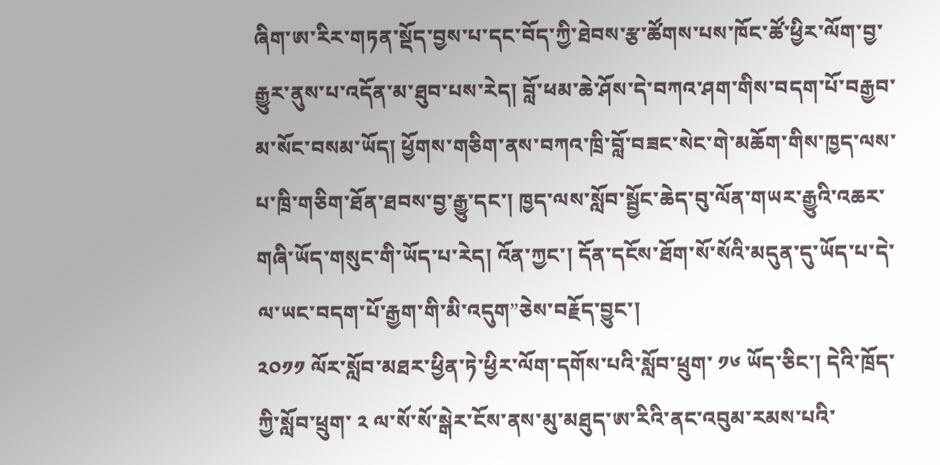ཞིག་ཨ་རིར་གཏན་སྡོད་བྱས་པ་དང་བོད་ཀྱི་ཐེབས་རྩ་ཚོགས་པས་ཁོང་ཚོ་ཕྱིར་ལོག་བྱ་རྒྱུར་ནུས་པ་འདོན་མ་ཐུབ་པས་རེད། བློ་ཕམ་ཆེ་ཤོས་དེ་བཀའ་ཤག་གིས་བདག་པོ་བརྒྱབ་མ་སོང་བསམ་ཡོད། ཕྱོགས་གཅིག་ནས་བཀའ་ཁྲི་བློ་བཟང་སེང་གེ་མཆོག་གིས་ཁྱད་ལས་པ་ཁྲི་གཅིག་ཐོན་ཐབས་བྱ་རྒྱུ་དང་། ཁྱད་ལས་སློབ་སྦྱོང་ཆེད་བུ་ལོན་གཡར་རྒྱུའི་འཆར་གཞི་ཡོད་གསུང་གི་ཡོད་པ་རེད། འོན་ཀྱང་། དོན་དངོས་ཐོག་སོ་སོའི་མདུན་དུ་ཡོད་པ་དེ་ལ་ཡང་བདག་པོ་རྒྱག་གི་མི་འདུག”ཅེས་བརྗོད་བྱུང་།
༢༠༡༡ ལོར་སློབ་མཐར་ཕྱིན་ཏེ་ཕྱིར་ལོག་དགོས་པའི་སློབ་ཕྲུག་ ༡༦ ཡོད་ཅིང་། དེའི་ཁྲོད་ཀྱི་སློབ་ཕྲུག་ ༢ ལ་སོ་སོ་སྒེར་ངོས་ནས་མུ་མཐུད་ཨ་རིའི་ནང་འབུམ་རམས་པའི་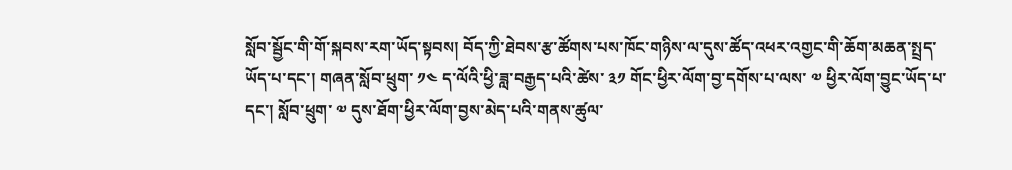སློབ་སྦྱོང་གི་གོ་སྐབས་རག་ཡོད་སྟབས། བོད་ཀྱི་ཐེབས་རྩ་ཚོགས་པས་ཁོང་གཉིས་ལ་དུས་ཚོད་འཕར་འགྱང་གི་ཆོག་མཆན་སྤྲད་ཡོད་པ་དང་། གཞན་སློབ་ཕྲུག་ ༡༤ ད་ལོའི་ཕྱི་ཟླ་བརྒྱད་པའི་ཚེས་ ༣༡ གོང་ཕྱིར་ལོག་བྱ་དགོས་པ་ལས་ ༧ ཕྱིར་ལོག་བྱུང་ཡོད་པ་དང་། སློབ་ཕྲུག་ ༧ དུས་ཐོག་ཕྱིར་ལོག་བྱས་མེད་པའི་གནས་ཚུལ་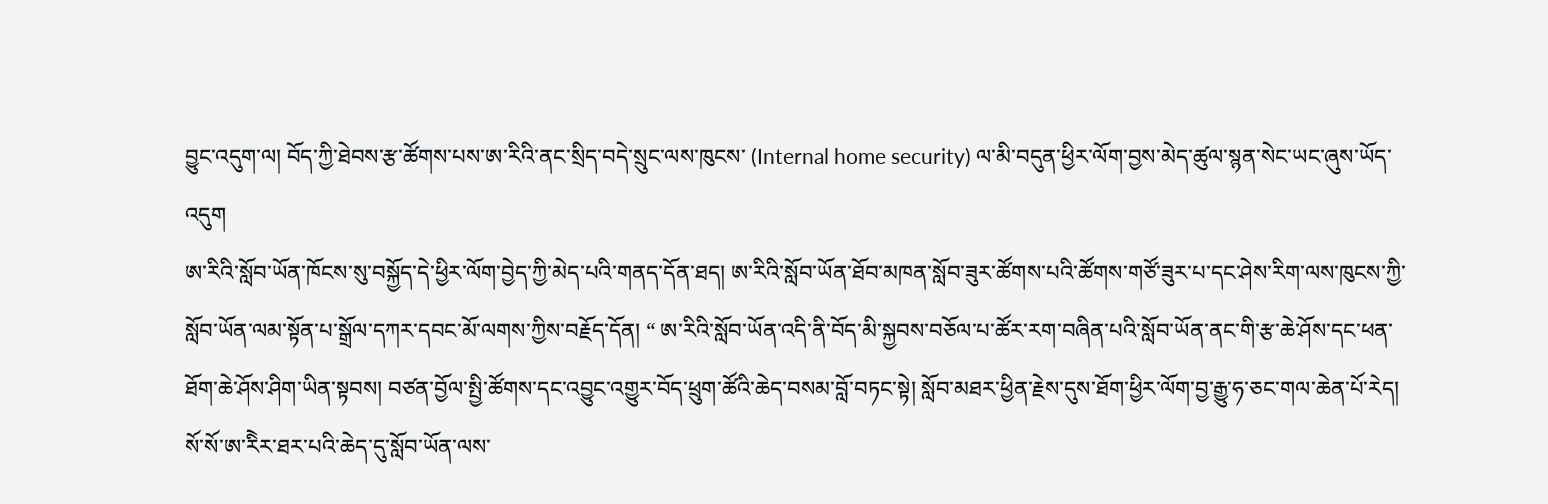བྱུང་འདུག་ལ། བོད་ཀྱི་ཐེབས་རྩ་ཚོགས་པས་ཨ་རིའི་ནང་སྲིད་བདེ་སྲུང་ལས་ཁུངས་ (Internal home security) ལ་མི་བདུན་ཕྱིར་ལོག་བྱས་མེད་ཚུལ་སྙན་སེང་ཡང་ཞུས་ཡོད་འདུག
ཨ་རིའི་སློབ་ཡོན་ཁོངས་སུ་བསྐྱོད་དེ་ཕྱིར་ལོག་བྱེད་ཀྱི་མེད་པའི་གནད་དོན་ཐད། ཨ་རིའི་སློབ་ཡོན་ཐོབ་མཁན་སློབ་ཟུར་ཚོགས་པའི་ཚོགས་གཙོ་ཟུར་པ་དང་ཤེས་རིག་ལས་ཁུངས་ཀྱི་སློབ་ཡོན་ལམ་སྟོན་པ་སྒྲོལ་དཀར་དབང་མོ་ལགས་ཀྱིས་བརྗོད་དོན། “ ཨ་རིའི་སློབ་ཡོན་འདི་ནི་བོད་མི་སྐྱབས་བཅོལ་པ་ཚོར་རག་བཞིན་པའི་སློབ་ཡོན་ནང་གི་རྩ་ཆེ་ཤོས་དང་ཕན་ཐོག་ཆེ་ཤོས་ཤིག་ཡིན་སྟབས། བཙན་བྱོལ་སྤྱི་ཚོགས་དང་འབྱུང་འགྱུར་བོད་ཕྲུག་ཚོའི་ཆེད་བསམ་བློ་བཏང་སྟེ། སློབ་མཐར་ཕྱིན་རྗེས་དུས་ཐོག་ཕྱིར་ལོག་བྱ་རྒྱུ་ཧ་ཅང་གལ་ཆེན་པོ་རེད། སོ་སོ་ཨ་རིེར་ཐར་པའི་ཆེད་དུ་སློབ་ཡོན་ལས་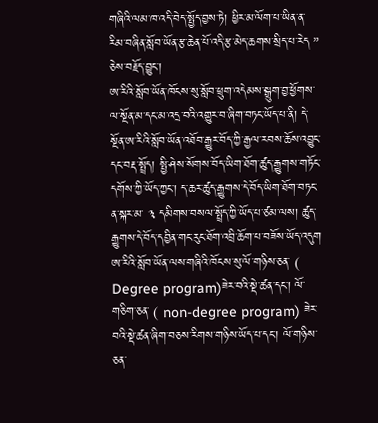གཞིའི་ལམ་ཁ་འདི་བེད་སྤྱོད་བྱས་ཏེ། ཕྱིར་མ་ལོག་པ་ཡིན་ན་རིམ་བཞིན་སློབ་ཡོན་རྩ་ཆེན་པོ་འདི་རྩ་མེད་ཆགས་སྲིད་པ་རེད ” ཅེས་བརྗོད་བྱུང་།
ཨ་རིའི་སློབ་ཡོན་ཁོངས་སུ་སློབ་ཕྲུག་འདེམས་སྒྲུག་བྱ་ཕྱོགས་ལ་སྔོན་མ་དང་མ་འདྲ་བའི་འགྱུར་བ་ཞིག་བཏང་ཡོད་པ་ནི། དེ་སྔོན་ཨ་རིའི་སློབ་ཡོན་འཐོབ་རྒྱུར་བོད་ཀྱི་རྒྱལ་རབས་ཆོས་འབྱུང་དང་བརྡ་སྤྲོད། སྤྱི་ཤེས་སོགས་བོད་ཡིག་ཐོག་ཚུད་རྒྱུགས་གཏོང་དགོས་ཀྱི་ཡོད་ཀྱང་། ད་ཆར་ཚུད་རྒྱུགས་དེ་བོད་ཡིག་ཐོག་བཏང་ན་སྐར་མ་ ༣ དམིགས་བསལ་སྤྲོད་ཀྱི་ཡོད་པ་ཙམ་ལས། ཚུད་རྒྱུགས་དེ་བོད་དབྱིན་གང་རུང་ཐོག་འབྲི་ཆོག་པ་བཟོས་ཡོད་འདུག
ཨ་རིའི་སློབ་ཡོན་ལས་གཞིའི་ཁོངས་སུ་ལོ་གཉིས་ཅན་ ( Degree program)ཟེར་བའི་སྡེ་ཚན་དང་། ལོ་གཅིག་ཅན་ ( non-degree program) ཟེར་བའི་སྡེ་ཚན་ཞིག་བཅས་རིགས་གཉིས་ཡོད་པ་དང་། ལོ་གཉིས་ཅན་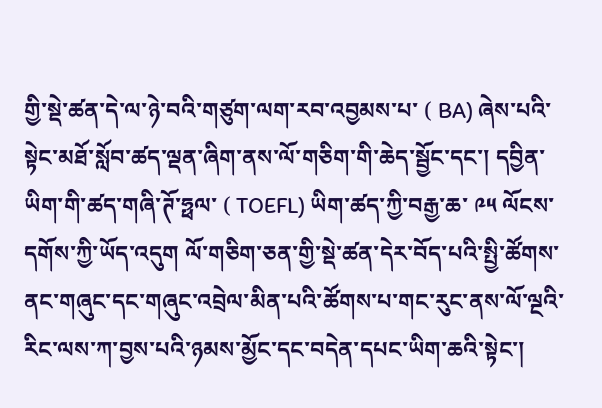གྱི་སྡེ་ཚན་དེ་ལ་ཉེ་བའི་གཙུག་ལག་རབ་འབྱམས་པ་ ( BA) ཞེས་པའི་སྟེང་མཐོ་སློབ་ཚད་ལྡན་ཞིག་ནས་ལོ་གཅིག་གི་ཆེད་སྦྱོང་དང་། དབྱིན་ཡིག་གི་ཚད་གཞི་ཊོ་ཧྥལ་ ( TOEFL) ཡིག་ཚད་ཀྱི་བརྒྱ་ཆ་ ༩༥ ལོངས་དགོས་ཀྱི་ཡོད་འདུག ལོ་གཅིག་ཅན་གྱི་སྡེ་ཚན་དེར་བོད་པའི་སྤྱི་ཚོགས་ནང་གཞུང་དང་གཞུང་འབྲེལ་མིན་པའི་ཚོགས་པ་གང་རུང་ནས་ལོ་ལྔའི་རིང་ལས་ཀ་བྱས་པའི་ཉམས་མྱོང་དང་བདེན་དཔང་ཡིག་ཆའི་སྟེང་།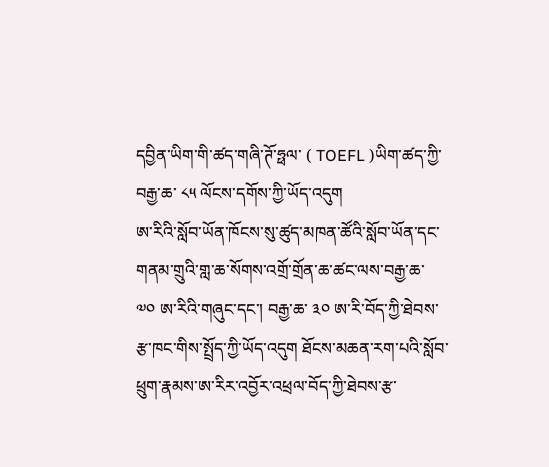དབྱིན་ཡིག་གི་ཚད་གཞི་ཊོ་ཧྥལ་ ( TOEFL )ཡིག་ཚད་ཀྱི་བརྒྱ་ཆ་ ༨༥ ལོངས་དགོས་ཀྱི་ཡོད་འདུག
ཨ་རིའི་སློབ་ཡོན་ཁོངས་སུ་ཚུད་མཁན་ཚོའི་སློབ་ཡོན་དང་གནམ་གྲུའི་གླ་ཆ་སོགས་འགྲོ་གྲོན་ཆ་ཚང་ལས་བརྒྱ་ཆ་ ༧༠ ཨ་རིའི་གཞུང་དང་། བརྒྱ་ཆ་ ༣༠ ཨ་རི་བོད་ཀྱི་ཐེབས་རྩ་ཁང་གིས་སྤྲོད་ཀྱི་ཡོད་འདུག ཐོངས་མཆན་རག་པའི་སློབ་ཕྲུག་རྣམས་ཨ་རིར་འབྱོར་འཕྲལ་བོད་ཀྱི་ཐེབས་རྩ་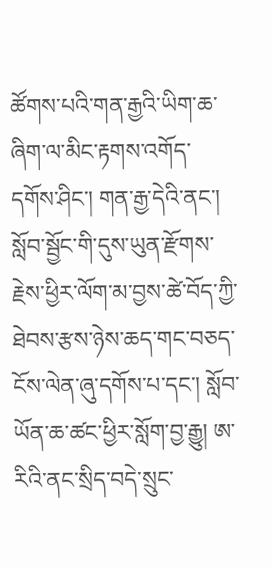ཚོགས་པའི་གན་རྒྱའི་ཡིག་ཆ་ཞིག་ལ་མིང་རྟགས་འགོད་དགོས་ཤིང་། གན་རྒྱ་དེའི་ནང་། སློབ་སྦྱོང་གི་དུས་ཡུན་རྫོགས་རྗེས་ཕྱིར་ལོག་མ་བྱས་ཚེ་བོད་ཀྱི་ཐེབས་རྩས་ཉེས་ཆད་གང་བཅད་ངོས་ལེན་ཞུ་དགོས་པ་དང་། སློབ་ཡོན་ཆ་ཚང་ཕྱིར་སློག་བྱ་རྒྱུ། ཨ་རིའི་ནང་སྲིད་བདེ་སྲུང་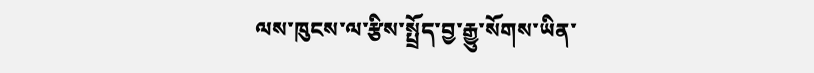ལས་ཁུངས་ལ་རྩིས་སྤྲོད་བྱ་རྒྱུ་སོགས་ཡིན་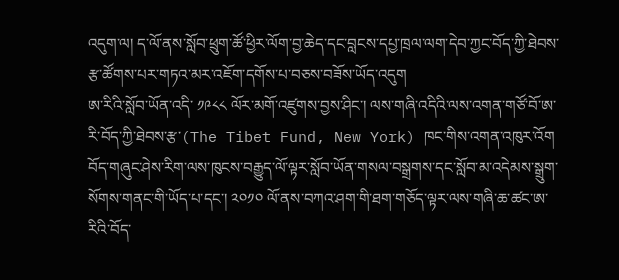འདུག་ལ། ད་ལོ་ནས་སློབ་ཕྲུག་ཚོ་ཕྱིར་ལོག་བྱ་ཆེད་དང་བླངས་དཔྱ་ཁྲལ་ལག་དེབ་ཀྱང་བོད་ཀྱི་ཐེབས་རྩ་ཚོགས་པར་གཏའ་མར་འཇོག་དགོས་པ་བཅས་བཟོས་ཡོད་འདུག
ཨ་རིའི་སློབ་ཡོན་འདི་ ༡༩༨༨ ལོར་མགོ་འཛུགས་བྱས་ཤིང་། ལས་གཞི་འདིའི་ལས་འགན་གཙོ་བོ་ཨ་རི་བོད་ཀྱི་ཐེབས་རྩ་(The Tibet Fund, New York) ཁང་གིས་འགན་འཁུར་འོག བོད་གཞུང་ཤེས་རིག་ལས་ཁུངས་བརྒྱུད་ལོ་ལྟར་སློབ་ཡོན་གསལ་བསྒྲགས་དང་སློབ་མ་འདེམས་སྒྲུག་སོགས་གནང་གི་ཡོད་པ་དང་། ༢༠༡༠ ལོ་ནས་བཀའ་ཤག་གི་ཐག་གཅོད་ལྟར་ལས་གཞི་ཆ་ཚང་ཨ་རིའི་བོད་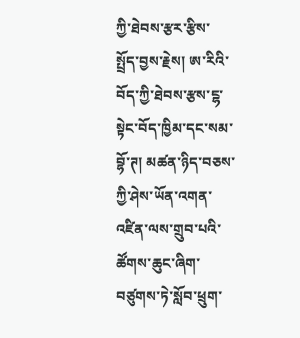ཀྱི་ཐེབས་རྩར་རྩིས་སྤྲོད་བྱས་རྗེས། ཨ་རིའི་བོད་ཀྱི་ཐེབས་རྩས་ངྷ་སྟེང་བོད་ཁྱིམ་དང་སམ་བྷོ་ཊ། མཚན་ཉིད་བཅས་ཀྱི་ཤེས་ཡོན་འགན་འཛིན་ལས་གྲུབ་པའི་ཚོགས་ཆུང་ཞིག་བཙུགས་ཏེ་སློབ་ཕྲུག་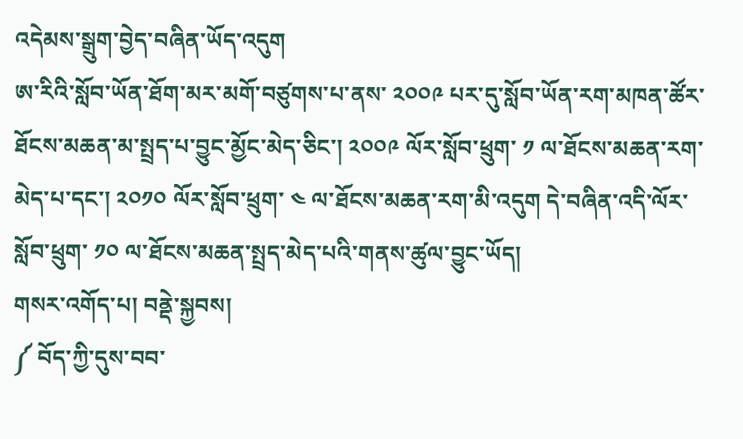འདེམས་སྒྲུག་བྱེད་བཞིན་ཡོད་འདུག
ཨ་རིའི་སློབ་ཡོན་ཐོག་མར་མགོ་བཙུགས་པ་ནས་ ༢༠༠༩ པར་དུ་སློབ་ཡོན་རག་མཁན་ཚོར་ཐོངས་མཆན་མ་སྤྲད་པ་བྱུང་མྱོང་མེད་ཅིང་། ༢༠༠༩ ལོར་སློབ་ཕྲུག་ ༡ ལ་ཐོངས་མཆན་རག་མེད་པ་དང་། ༢༠༡༠ ལོར་སློབ་ཕྲུག་ ༤ ལ་ཐོངས་མཆན་རག་མི་འདུག དེ་བཞིན་འདི་ལོར་སློབ་ཕྲུག་ ༡༠ ལ་ཐོངས་མཆན་སྤྲད་མེད་པའི་གནས་ཚུལ་བྱུང་ཡོད།
གསར་འགོད་པ། བནྡེ་སྐྱབས།
༼ བོད་ཀྱི་དུས་བབ་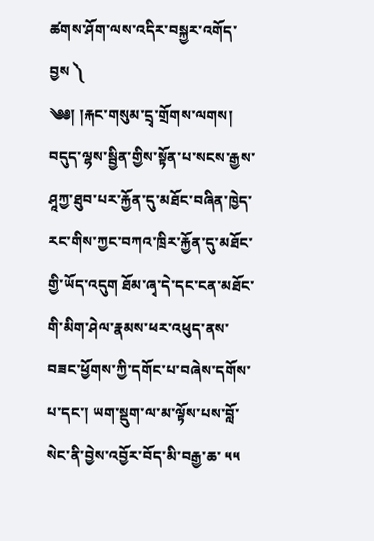ཚགས་ཤོག་ལས་འདིར་བསྐྱར་འགོད་བྱས ༽
༄༅། །རྐང་གསུམ་དྲྭ་གྲོགས་ལགས། བདུད་ལྷས་སྦྱིན་གྱིས་སྟོན་པ་སངས་རྒྱས་ཤཱཀྱ་ཐུབ་པར་རྐྱོན་དུ་མཐོང་བཞིན་ཁྱེད་རང་གིས་ཀྱང་བཀའ་ཁྲིར་རྐྱོན་དུ་མཐོང་གྱི་ཡོད་འདུག ཐོམ་ཞྭ་དེ་དང་ངན་མཐོང་གི་མིག་ཤེལ་རྣམས་ཕར་འཕུད་ནས་བཟང་ཕྱོགས་ཀྱི་དགོང་པ་བཞེས་དགོས་པ་དང་། ཡག་སྡུག་ལ་མ་ལྟོས་པས་བློ་སེང་ནི་བྱེས་འབྱོར་བོད་མི་བརྒྱ་ཆ་ ༥༥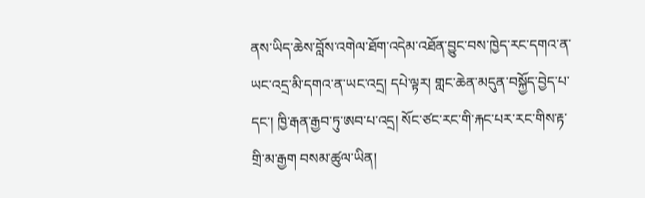ནས་ཡིད་ཆེས་བློས་འགེལ་ཐོག་འདེམ་འཐོན་བྱུང་བས་ཁྱེད་རང་དགའ་ན་ཡང་འདྲ་མི་དགའ་ན་ཡང་འདྲ། དཔེ་ལྟར། གླང་ཆེན་མདུན་བསྐྱོད་བྱེད་པ་དང་། ཁྱི་རྒན་རྒྱབ་ཏུ་ཨབ་པ་འདྲ། སོང་ཙང་རང་གི་རྐང་པར་རང་གིས་རྟ་གྲི་མ་རྒྱག བསམ་ཚུལ་ཡིན།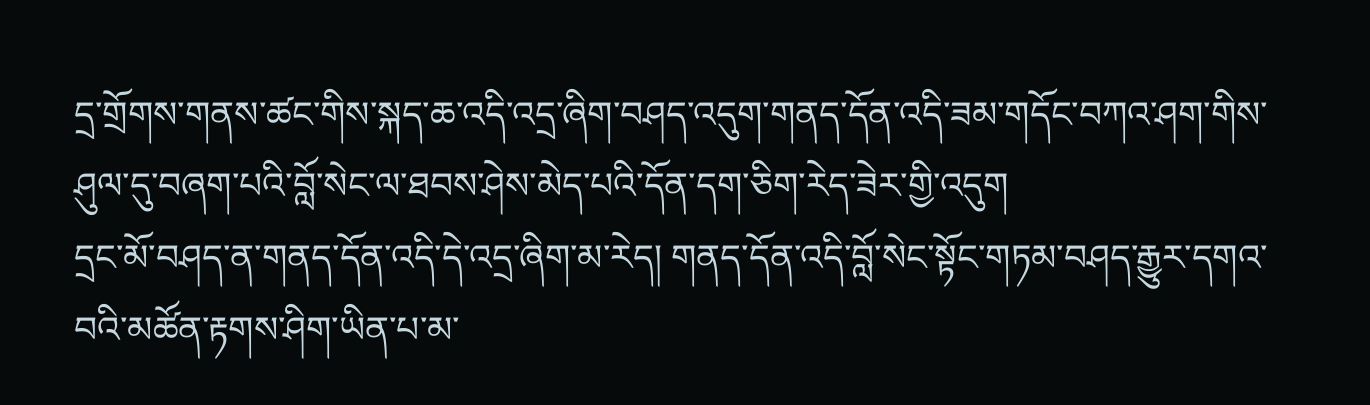དྲ་གྲོགས་གནས་ཚང་གིས་སྐད་ཆ་འདི་འདྲ་ཞིག་བཤད་འདུག་གནད་དོན་འདི་ཟམ་གདོང་བཀའ་ཤག་གིས་ཤུལ་དུ་བཞག་པའི་བློ་སེང་ལ་ཐབས་ཤེས་མེད་པའི་དོན་དག་ཅིག་རེད་ཟེར་གྱི་འདུག
དྲང་མོ་བཤད་ན་གནད་དོན་འདི་དེ་འདྲ་ཞིག་མ་རེད། གནད་དོན་འདི་བློ་སེང་སྟོང་གཏམ་བཤད་རྒྱུར་དགའ་བའི་མཚོན་རྟགས་ཤིག་ཡིན་པ་མ་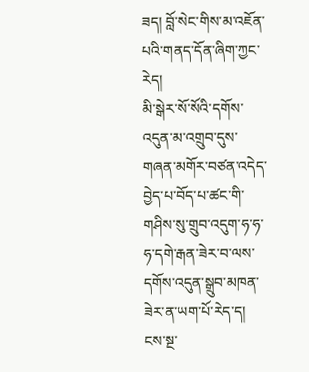ཟད། བློ་སེང་གིས་མ་འཇོན་པའི་གནད་དོན་ཞིག་ཀྱང་རེད།
མི་སྒེར་སོ་སོའི་དགོས་འདུན་མ་འགྲུབ་དུས་གཞན་མགོར་བཙན་འདེད་བྱེད་པ་བོད་པ་ཚང་གི་གཤིས་སུ་གྲུབ་འདུག་ཧ་ཧ་ཧ་དགེ་རྒན་ཟེར་བ་ལས་དགོས་འདུན་སྒྲུབ་མཁན་ཟེར་ན་ཡག་པོ་རེད་ད།
ངས་སྔ་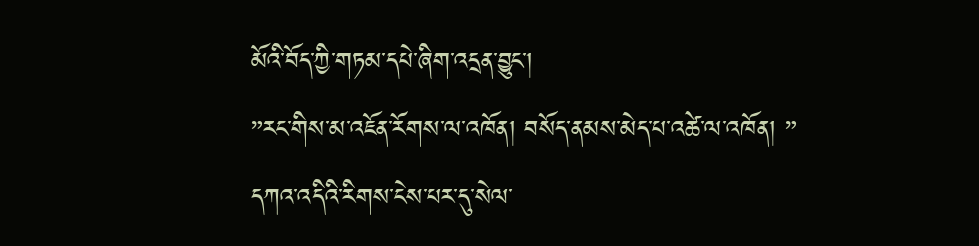མོའི་བོད་ཀྱི་གཏམ་དཔེ་ཞིག་འདྲན་བྱུང་།
”རང་གིས་མ་འཇོན་རོགས་ལ་འཁོན། བསོད་ནམས་མེད་པ་འཚེ་ལ་འཁོན། ”
དཀའ་འདིའི་རིགས་ངེས་པར་དུ་སེལ་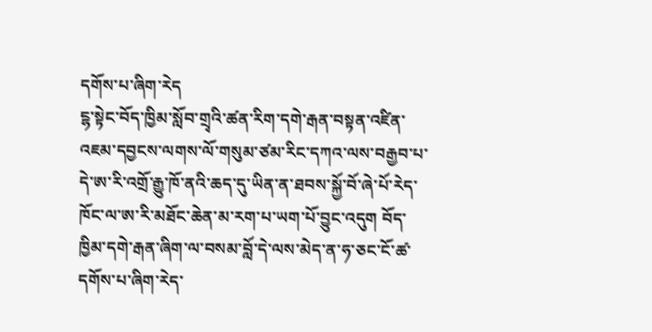དགོས་པ་ཞིག་རེད
ངྷ་སྟེང་བོད་ཁྱིམ་སློབ་གྲྭའི་ཚན་རིག་དགེ་རྒན་བསྟན་འཛིན་འཇམ་དབྱངས་ལགས་ལོ་གསུམ་ཙམ་རིང་དཀའ་ལས་བརྒྱབ་པ་དེ་ཨ་རི་འགྲོ་རྒྱུ་ཁོ་ནའི་ཆད་དུ་ཡིན་ན་ཐབས་སྐྱོ་བོ་ཞེ་པོ་རེད་ ཁོང་ལ་ཨ་རི་མཐོང་ཆེན་མ་རག་པ་ཡག་པོ་བྱུང་འདུག བོད་ཁྱིམ་དགེ་རྒན་ཞིག་ལ་བསམ་བློ་དེ་ལས་མེད་ན་ཧ་ཅང་ངོ་ཚ་དགོས་པ་ཞིག་རེད་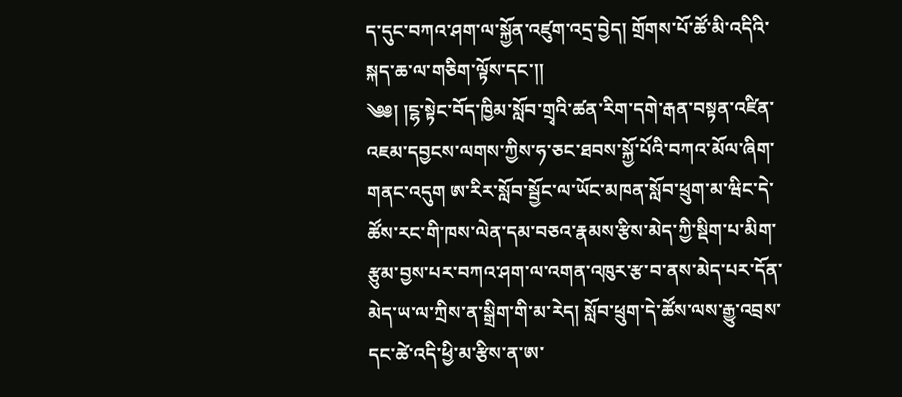ད་དུང་བཀའ་ཤག་ལ་སྐྱོན་འཛུག་འདྲ་བྱེད། གྲོགས་པོ་ཚོ་མི་འདིའི་སྐད་ཆ་ལ་གཅིག་ལྟོས་དང་།།
༄༅། །ངྷ་སྟེང་བོད་ཁྱིམ་སློབ་གྲྭའི་ཚན་རིག་དགེ་རྒན་བསྟན་འཛིན་འཇམ་དབྱངས་ལགས་ཀྱིས་ཧ་ཅང་ཐབས་སྐྱོ་པོའི་བཀའ་མོལ་ཞིག་གནང་འདུག ཨ་རིར་སློབ་སྦྱོང་ལ་ཡོང་མཁན་སློབ་ཕྲུག་མ་ཝིང་དེ་ཚོས་རང་གི་ཁས་ལེན་དམ་བཅའ་རྣམས་རྩིས་མེད་ཀྱི་སྡིག་པ་མིག་རྩུམ་བྱས་པར་བཀའ་ཤག་ལ་འགན་འཁུར་རྩ་བ་ནས་མེད་པར་དོན་མེད་ཡ་ལ་ཀྲིས་ན་སྒྲིག་གི་མ་རེད། སློབ་ཕྲུག་དེ་ཚོས་ལས་རྒྱུ་འབྲས་དང་ཚེ་འདི་ཕྱི་མ་རྩིས་ན་ཨ་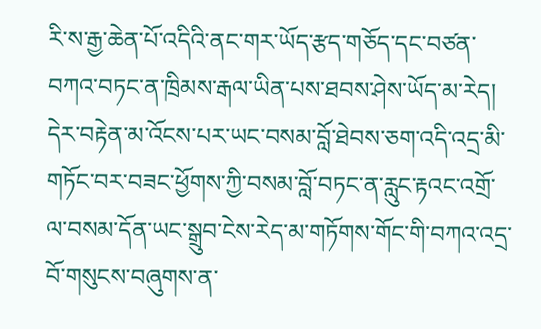རི་ས་རྒྱ་ཆེན་པོ་འདིའི་ནང་གར་ཡོད་རྩད་གཅོད་དང་བཙན་བཀའ་བཏང་ན་ཁྲིམས་རྒལ་ཡིན་པས་ཐབས་ཤེས་ཡོད་མ་རེད། དེར་བརྟེན་མ་འོངས་པར་ཡང་བསམ་བློ་ཐེབས་ཅག་འདི་འདྲ་མི་གཏོང་བར་བཟང་ཕྱོགས་ཀྱི་བསམ་བློ་བཏང་ན་རླུང་རྟའང་འགྲོ་ལ་བསམ་དོན་ཡང་སྒྲུབ་ངེས་རེད་མ་གཏོགས་གོང་གི་བཀའ་འདྲ་བོ་གསུངས་བཞུགས་ན་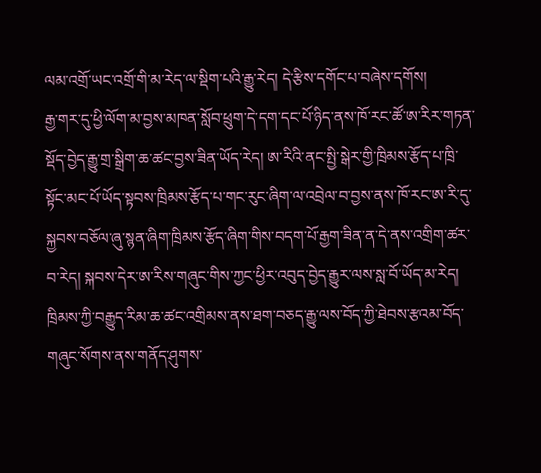ལམ་འགྲོ་ཡང་འགྲོ་གི་མ་རེད་ལ་སྡིག་པའི་རྒྱུ་རེད། དེ་རྩིས་དགོང་པ་བཞེས་དགོས།
རྒྱ་གར་དུ་ཕྱི་ལོག་མ་བྱས་མཁན་སློབ་ཕྲུག་དེ་དག་དང་པོ་ཉིད་ནས་ཁོ་རང་ཚོ་ཨ་རིར་གཏན་སྡོད་བྱེད་རྒྱུ་གྲ་སྒྲིག་ཆ་ཚང་བྱས་ཟིན་ཡོད་རེད། ཨ་རིའི་ནང་སྤྱི་སྒེར་གྱི་ཁྲིམས་རྩོད་པ་ཁྲི་སྟོང་མང་པོ་ཡོད་སྟབས་ཁྲིམས་རྩོད་པ་གང་རུང་ཞིག་ལ་འབྲེལ་བ་བྱས་ནས་ཁོ་རང་ཨ་རི་དུ་སྐྱབས་བཅོལ་ཞུ་སྙན་ཞིག་ཁྲིམས་རྩོད་ཞིག་གིས་བདག་པོ་རྒྱག་ཟིན་ན་དེ་ནས་འགྲིག་ཚར་བ་རེད། སྐབས་དེར་ཨ་རིས་གཞུང་གིས་ཀྱང་ཕྱིར་འབུད་བྱེད་རྒྱུར་ལས་སླ་བོ་ཡོད་མ་རེད། ཁྲིམས་ཀྱི་བརྒྱུད་རིམ་ཆ་ཚང་འགྲིམས་ནས་ཐག་བཅད་རྒྱུ་ལས་བོད་ཀྱི་ཐེབས་རྩའམ་བོད་གཞུང་སོགས་ནས་གནོད་ཤུགས་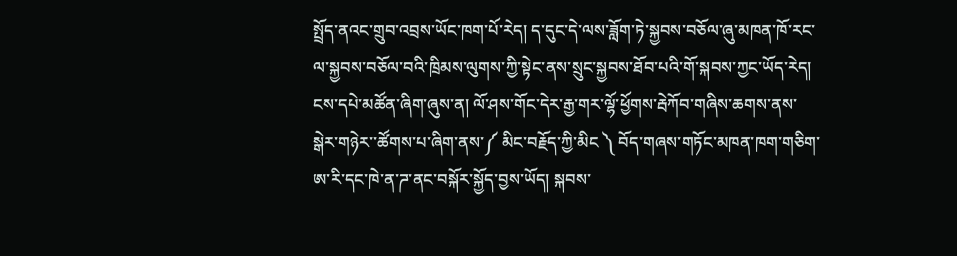སྤྲོད་ནའང་གྲུབ་འབྲས་ཡོང་ཁག་པོ་རེད། ད་དུང་དེ་ལས་ཟློག་ཏེ་སྐྱབས་བཅོལ་ཞུ་མཁན་ཁོ་རང་ལ་སྐྱབས་བཅོལ་བའི་ཁྲིམས་ལུགས་ཀྱི་སྟེང་ནས་སྲུང་སྐྱབས་ཐོབ་པའི་གོ་སྐབས་ཀྱང་ཡོད་རེད། ངས་དཔེ་མཚོན་ཞིག་ཞུས་ན། ལོ་ཤས་གོང་དེར་རྒྱ་གར་ལྷོ་ཕྱོགས་རྦེཀོབ་གཞིས་ཆགས་ནས་སྒེར་གཉེར་་ཚོགས་པ་ཞིག་ནས་༼ མིང་བརྗོད་ཀྱི་མིང ༽ བོད་གཞས་གཏོང་མཁན་ཁག་གཅིག་ཨ་རི་དང་ཁེ་ན་ཌ་ནང་བསྐོར་སྐྱོད་བྱས་ཡོད། སྐབས་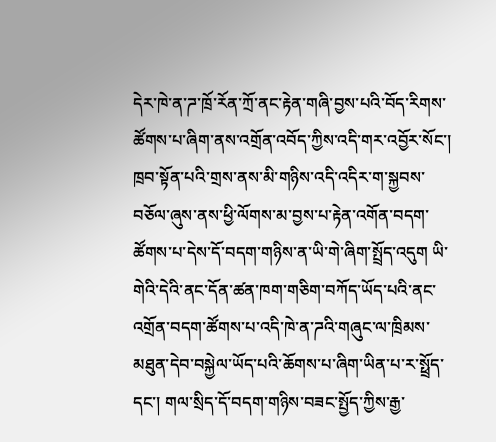དེར་ཁེ་ན་ཌ་ཁྲོ་རོན་ཀྲོ་ནང་རྟེན་གཞི་བྱས་པའི་བོད་རིགས་ཚོགས་པ་ཞིག་ནས་འགྲོན་འབོད་ཀྱིས་འདི་གར་འབྱོར་སོང་། ཁྲབ་སྟོན་པའི་གྲས་ནས་མི་གཉིས་འདི་འདིར་ག་སྐྱབས་བཅོལ་ཞུས་ནས་ཕྱི་ལོགས་མ་བྱས་པ་རྟེན་འགོན་བདག་ཚོགས་པ་དེས་དོ་བདག་གཉིས་ན་ཡི་གེ་ཞིག་སྤྲོད་འདུག ཡི་གེའི་དེའི་ནང་དོན་ཚན་ཁག་གཅིག་བཀོད་ཡོད་པའི་ནང་འགྲོན་བདག་ཚོགས་པ་འདི་ཁེ་ན་ཌའི་གཞུང་ལ་ཁྲིམས་མཐུན་དེབ་བསྐྱེལ་ཡོད་པའི་ཆོགས་པ་ཞིག་ཡིན་པ་ར་སྥྲོད་དང་། གལ་སྲིད་དོ་བདག་གཉིས་བཟང་སྤྱོད་ཀྱིས་རྒྱ་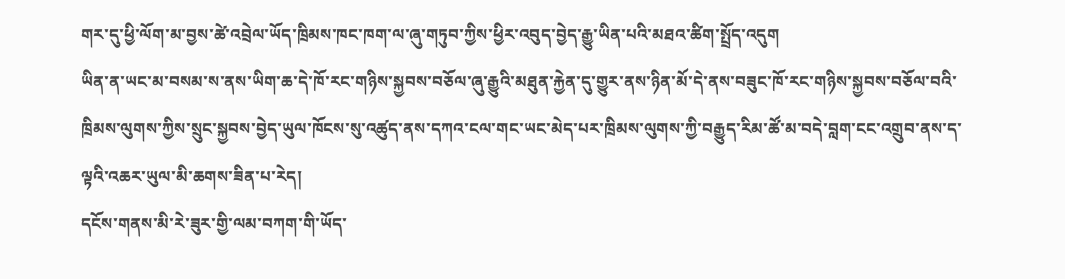གར་དུ་ཕྱི་ལོག་མ་བྱས་ཚེ་འབྲེལ་ཡོད་ཁྲིམས་ཁང་ཁག་ལ་ཞུ་གཏུབ་ཀྱིས་ཕྱིར་འབུད་བྱེད་རྒྱུ་ཡིན་པའི་མཐའ་ཚིག་སྤྲོད་འདུག
ཡིན་ན་ཡང་མ་བསམ་ས་ནས་ཡིག་ཆ་དེ་ཁོ་རང་གཉིས་སྐྱབས་བཅོལ་ཞུ་རྒྱུའི་མཐུན་རྐྱེན་དུ་གྱུར་ནས་ཉིན་མོ་དེ་ནས་བཟུང་ཁོ་རང་གཉིས་སྐྱབས་བཅོལ་བའི་ཁྲིམས་ལུགས་ཀྱིས་སྲུང་སྐྱབས་བྱེད་ཡུལ་ཁོངས་སུ་འཚུད་ནས་དཀའ་ངལ་གང་ཡང་མེད་པར་ཁྲིམས་ལུགས་ཀྱི་བརྒྱུད་རིམ་ཚོ་མ་བདེ་བླག་ངང་འགྲུབ་ནས་ད་ལྟའི་འཆར་ཡུལ་མི་ཆགས་ཟིན་པ་རེད།
དངོས་གནས་མི་རེ་ཟུར་གྱི་ལམ་བཀག་གི་ཡོད་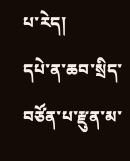པ་རེད།
དཔེ་ན་ཆབ་སྲིད་བཙོན་པ་རྫུན་མ་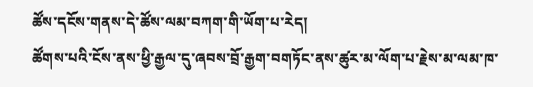ཚོས་དངོས་གནས་དེ་ཚོས་ལམ་བཀག་གི་ཡོག་པ་རེད།
ཚོགས་པའི་ངོས་ནས་ཕྱི་རྒྱལ་དུ་ཞབས་བྲོ་རྒྱག་བགཏོང་ནས་ཚུར་མ་ལོག་པ་རྗེས་མ་ལམ་ཁ་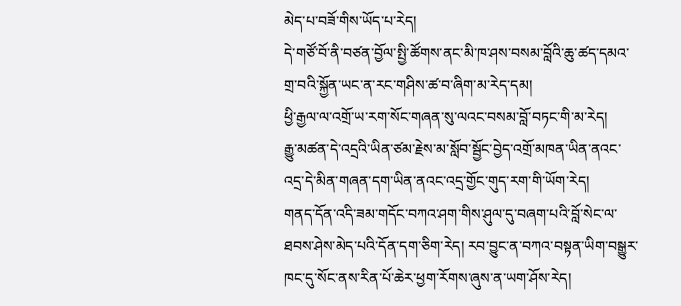མེད་པ་བཟོ་གིས་ཡོད་པ་རེད།
དེ་གཙོ་བོ་ནི་བཙན་བྱོལ་སྤྱི་ཚོགས་ནང་མི་ཁ་ཤས་བསམ་བློའི་ཆུ་ཚད་དམའ་གྲ་བའི་སྐྱོན་ཡང་ན་རང་གཤིས་ཚ་བ་ཞིག་མ་རེད་དམ།
ཕྱི་རྒྱལ་ལ་འགྲོ་ཡ་རག་སོང་གཞན་སུ་ལའང་བསམ་བློ་བཏང་གི་མ་རེད།
རྒྱུ་མཚན་དེ་འདྲའི་ཡིན་ཙམ་རྗེས་མ་སློབ་སྦྱོང་བྱེད་འགྲོ་མཁན་ཡིན་ནའང་འདྲ་དེ་མིན་གཞན་དག་ཡིན་ནའང་འདྲ་གྱོང་གུད་རག་གི་ཡོག་རེད།
གནད་དོན་འདི་ཟམ་གདོང་བཀའ་ཤག་གིས་ཤུལ་དུ་བཞག་པའི་བློ་སེང་ལ་ཐབས་ཤེས་མེད་པའི་དོན་དག་ཅིག་རེད། རབ་བྱུང་ན་བཀའ་བསྟན་ཡིག་བསྒྱུར་ཁང་དུ་སོང་ནས་རིན་པོ་ཆེར་ཕྱག་རོགས་ཞུས་ན་ཡག་ཤོས་རེད།